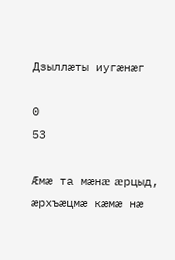Дзыллæты иугæнæг

0
53

Æмæ та мæнæ æрцыд, æрхъæцмæ кæмæ нæ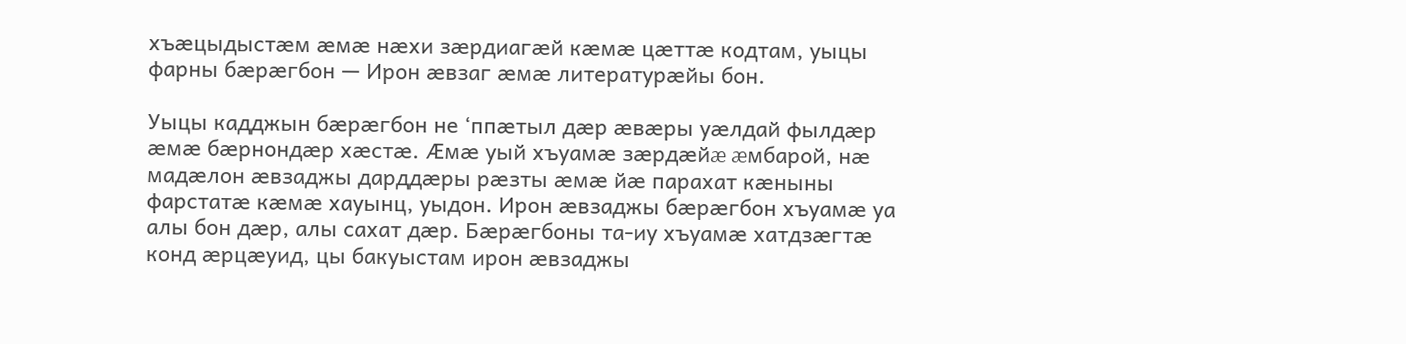хъæцыдыстæм æмæ нæхи зæрдиагæй кæмæ цæттæ кодтам, уыцы фарны бæрæгбон — Ирон æвзаг æмæ литературæйы бон.

Уыцы кадджын бæрæгбон не ‘ппæтыл дæр æвæры уæлдай фылдæр æмæ бæрнондæр хæстæ. Æмæ уый хъуамæ зæрдæйæ æмбарой, нæ мадæлон æвзаджы дарддæры рæзты æмæ йæ парахат кæныны фарстатæ кæмæ хауынц, уыдон. Ирон æвзаджы бæрæгбон хъуамæ уа алы бон дæр, алы сахат дæр. Бæрæгбоны та-иу хъуамæ хатдзæгтæ конд æрцæуид, цы бакуыстам ирон æвзаджы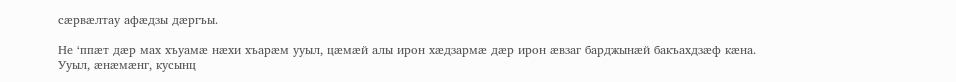сæрвæлтау афæдзы дæргъы.

Не ‘ппæт дæр мах хъуамæ нæхи хъарæм ууыл, цæмæй алы ирон хæдзармæ дæр ирон æвзаг барджынæй бакъахдзæф кæна. Ууыл, æнæмæнг, кусынц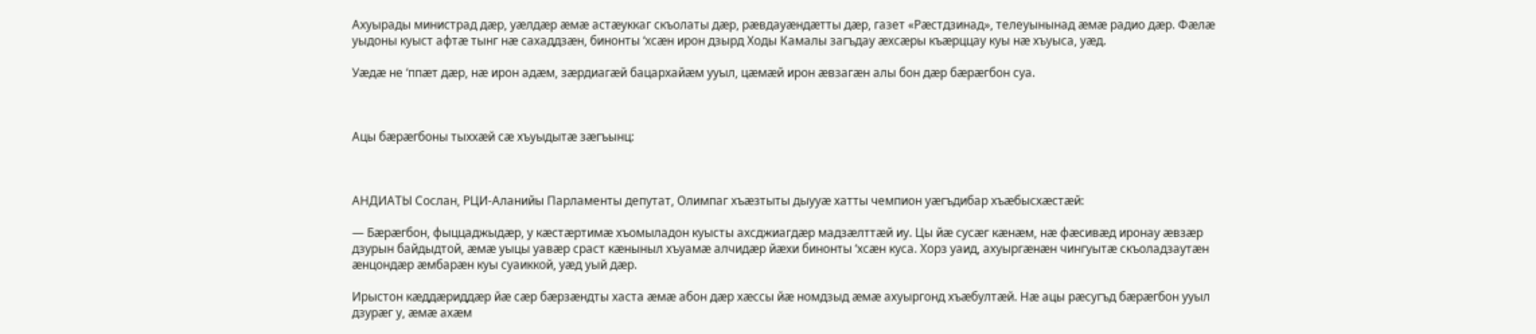Ахуырады министрад дæр, уæлдæр æмæ астæуккаг скъолаты дæр, рæвдауæндæтты дæр, газет «Рæстдзинад», телеуынынад æмæ радио дæр. Фæлæ уыдоны куыст афтæ тынг нæ сахаддзæн, бинонты ‘хсæн ирон дзырд Ходы Камалы загъдау æхсæры къæрццау куы нæ хъуыса, уæд.

Уæдæ не ‘ппæт дæр, нæ ирон адæм, зæрдиагæй бацархайæм ууыл, цæмæй ирон æвзагæн алы бон дæр бæрæгбон суа.



Ацы бæрæгбоны тыххæй сæ хъуыдытæ зæгъынц:



АНДИАТЫ Сослан, РЦИ-Аланийы Парламенты депутат, Олимпаг хъæзтыты дыууæ хатты чемпион уæгъдибар хъæбысхæстæй:

— Бæрæгбон, фыццаджыдæр, у кæстæртимæ хъомыладон куысты ахсджиагдæр мадзæлттæй иу. Цы йæ сусæг кæнæм, нæ фæсивæд иронау æвзæр дзурын байдыдтой, æмæ уыцы уавæр сраст кæныныл хъуамæ алчидæр йæхи бинонты ‘хсæн куса. Хорз уаид, ахуыргæнæн чингуытæ скъоладзаутæн æнцондæр æмбарæн куы суаиккой, уæд уый дæр.

Ирыстон кæддæриддæр йæ сæр бæрзæндты хаста æмæ абон дæр хæссы йæ номдзыд æмæ ахуыргонд хъæбултæй. Нæ ацы рæсугъд бæрæгбон ууыл дзурæг у, æмæ ахæм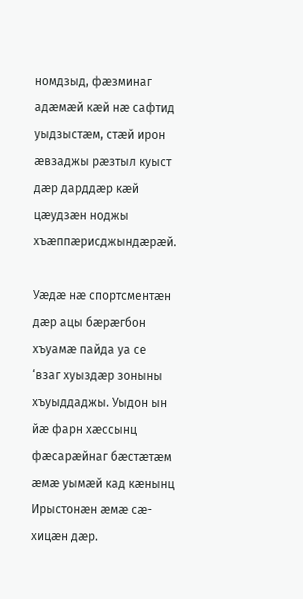номдзыд, фæзминаг адæмæй кæй нæ сафтид уыдзыстæм, стæй ирон æвзаджы рæзтыл куыст дæр дарддæр кæй цæудзæн ноджы хъæппæрисджындæрæй.

Уæдæ нæ спортсментæн дæр ацы бæрæгбон хъуамæ пайда уа се ‘взаг хуыздæр зоныны хъуыддаджы. Уыдон ын йæ фарн хæссынц фæсарæйнаг бæстæтæм æмæ уымæй кад кæнынц Ирыстонæн æмæ сæ- хицæн дæр.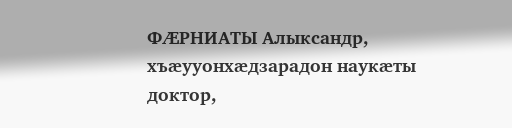ФÆРНИАТЫ Алыксандр, хъæууонхæдзарадон наукæты доктор,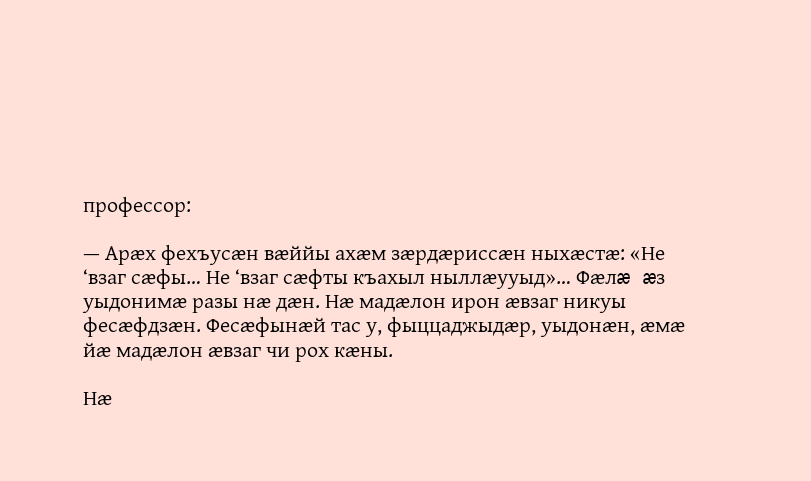профессор:

— Арæх фехъусæн вæййы ахæм зæрдæриссæн ныхæстæ: «Не ‘взаг сæфы… Не ‘взаг сæфты къахыл ныллæууыд»… Фæлæ æз уыдонимæ разы нæ дæн. Нæ мадæлон ирон æвзаг никуы фесæфдзæн. Фесæфынæй тас у, фыццаджыдæр, уыдонæн, æмæ йæ мадæлон æвзаг чи рох кæны.

Нæ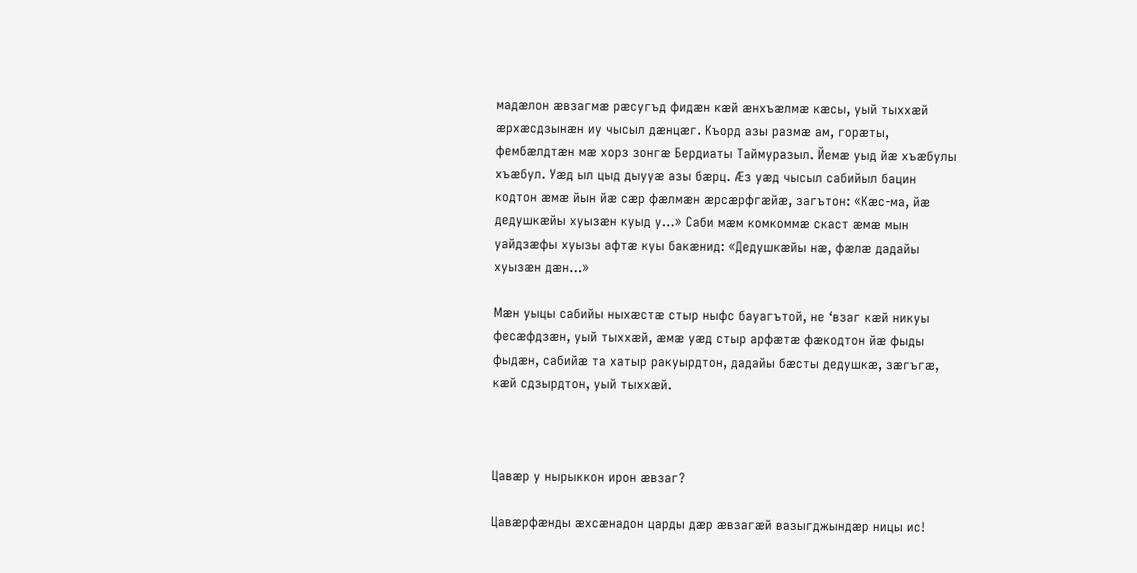мадæлон æвзагмæ рæсугъд фидæн кæй æнхъæлмæ кæсы, уый тыххæй æрхæсдзынæн иу чысыл дæнцæг. Къорд азы размæ ам, горæты, фембæлдтæн мæ хорз зонгæ Бердиаты Таймуразыл. Йемæ уыд йæ хъæбулы хъæбул. Уæд ыл цыд дыууæ азы бæрц. Æз уæд чысыл сабийыл бацин кодтон æмæ йын йæ сæр фæлмæн æрсæрфгæйæ, загътон: «Кæс-ма, йæ дедушкæйы хуызæн куыд у…» Саби мæм комкоммæ скаст æмæ мын уайдзæфы хуызы афтæ куы бакæнид: «Дедушкæйы нæ, фæлæ дадайы хуызæн дæн…»

Мæн уыцы сабийы ныхæстæ стыр ныфс бауагътой, не ‘взаг кæй никуы фесæфдзæн, уый тыххæй, æмæ уæд стыр арфæтæ фæкодтон йæ фыды фыдæн, сабийæ та хатыр ракуырдтон, дадайы бæсты дедушкæ, зæгъгæ, кæй сдзырдтон, уый тыххæй.



Цавæр у нырыккон ирон æвзаг?

Цавæрфæнды æхсæнадон царды дæр æвзагæй вазыгджындæр ницы ис!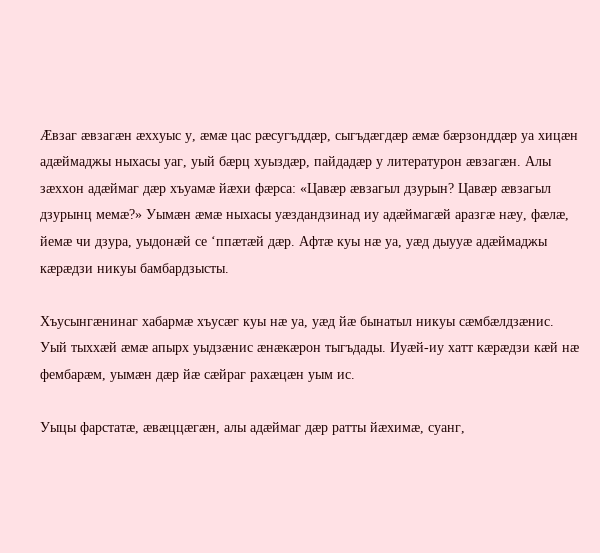Æвзаг æвзагæн æххуыс у, æмæ цас рæсугъддæр, сыгъдæгдæр æмæ бæрзонддæр уа хицæн адæймаджы ныхасы уаг, уый бæрц хуыздæр, пайдадæр у литературон æвзагæн. Алы зæххон адæймаг дæр хъуамæ йæхи фæрса: «Цавæр æвзагыл дзурын? Цавæр æвзагыл дзурынц мемæ?» Уымæн æмæ ныхасы уæздандзинад иу адæймагæй аразгæ нæу, фæлæ, йемæ чи дзура, уыдонæй се ‘ппæтæй дæр. Афтæ куы нæ уа, уæд дыууæ адæймаджы кæрæдзи никуы бамбардзысты.

Хъусынгæнинаг хабармæ хъусæг куы нæ уа, уæд йæ бынатыл никуы сæмбæлдзæнис. Уый тыххæй æмæ апырх уыдзæнис æнæкæрон тыгъдады. Иуæй-иу хатт кæрæдзи кæй нæ фембарæм, уымæн дæр йæ сæйраг рахæцæн уым ис.

Уыцы фарстатæ, æвæццæгæн, алы адæймаг дæр ратты йæхимæ, суанг,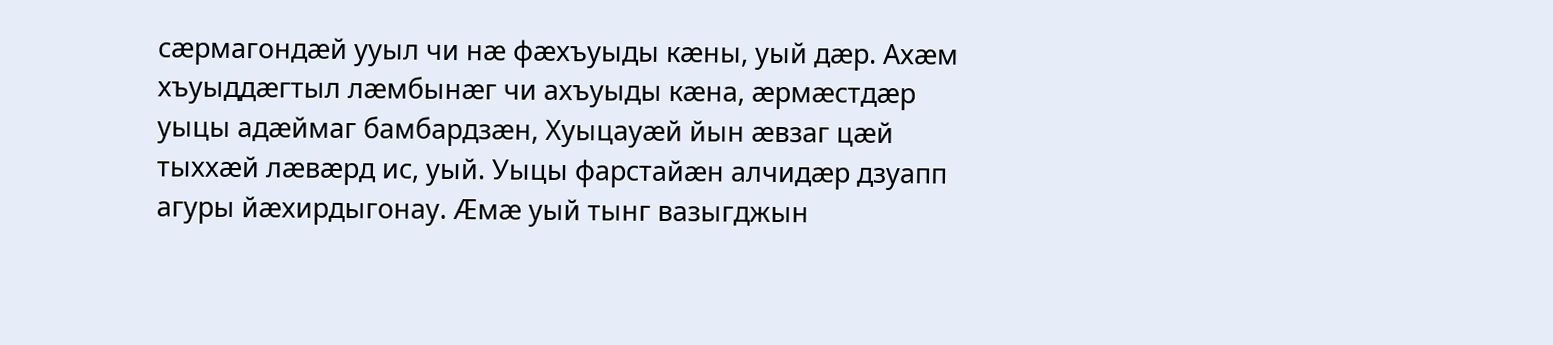сæрмагондæй ууыл чи нæ фæхъуыды кæны, уый дæр. Ахæм хъуыддæгтыл лæмбынæг чи ахъуыды кæна, æрмæстдæр уыцы адæймаг бамбардзæн, Хуыцауæй йын æвзаг цæй тыххæй лæвæрд ис, уый. Уыцы фарстайæн алчидæр дзуапп агуры йæхирдыгонау. Æмæ уый тынг вазыгджын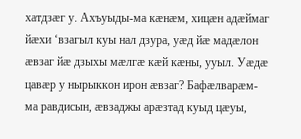хатдзæг у. Ахъуыды-ма кæнæм, хицæн адæймаг йæхи ‘взагыл куы нал дзура, уæд йæ мадæлон æвзаг йæ дзыхы мæлгæ кæй кæны, ууыл. Уæдæ цавæр у нырыккон ирон æвзаг? Бафæлварæм- ма равдисын, æвзаджы арæзтад куыд цæуы,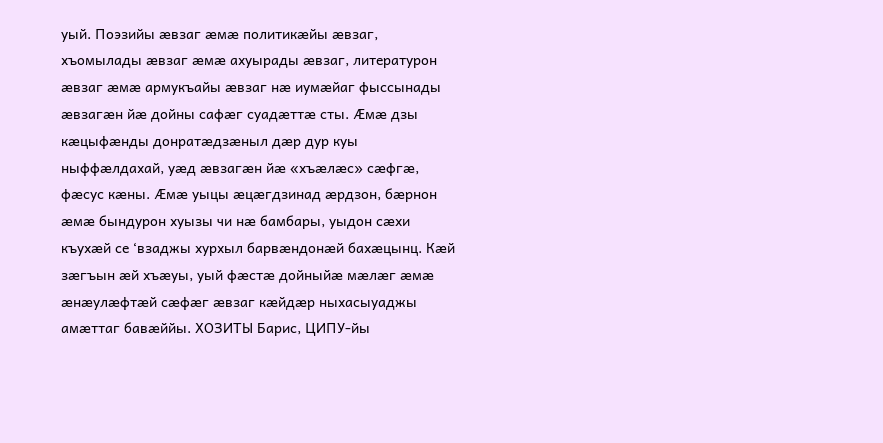уый. Поэзийы æвзаг æмæ политикæйы æвзаг, хъомылады æвзаг æмæ ахуырады æвзаг, литературон æвзаг æмæ армукъайы æвзаг нæ иумæйаг фыссынады æвзагæн йæ дойны сафæг суадæттæ сты. Æмæ дзы кæцыфæнды донратæдзæныл дæр дур куы ныффæлдахай, уæд æвзагæн йæ «хъæлæс» сæфгæ, фæсус кæны. Æмæ уыцы æцæгдзинад æрдзон, бæрнон æмæ бындурон хуызы чи нæ бамбары, уыдон сæхи къухæй се ‘взаджы хурхыл барвæндонæй бахæцынц. Кæй зæгъын æй хъæуы, уый фæстæ дойныйæ мæлæг æмæ æнæулæфтæй сæфæг æвзаг кæйдæр ныхасыуаджы амæттаг бавæййы. ХОЗИТЫ Барис, ЦИПУ-йы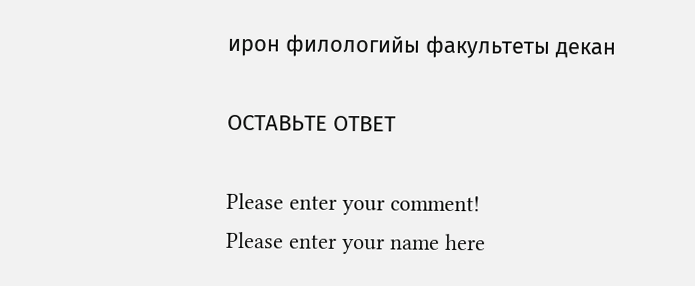ирон филологийы факультеты декан

ОСТАВЬТЕ ОТВЕТ

Please enter your comment!
Please enter your name here